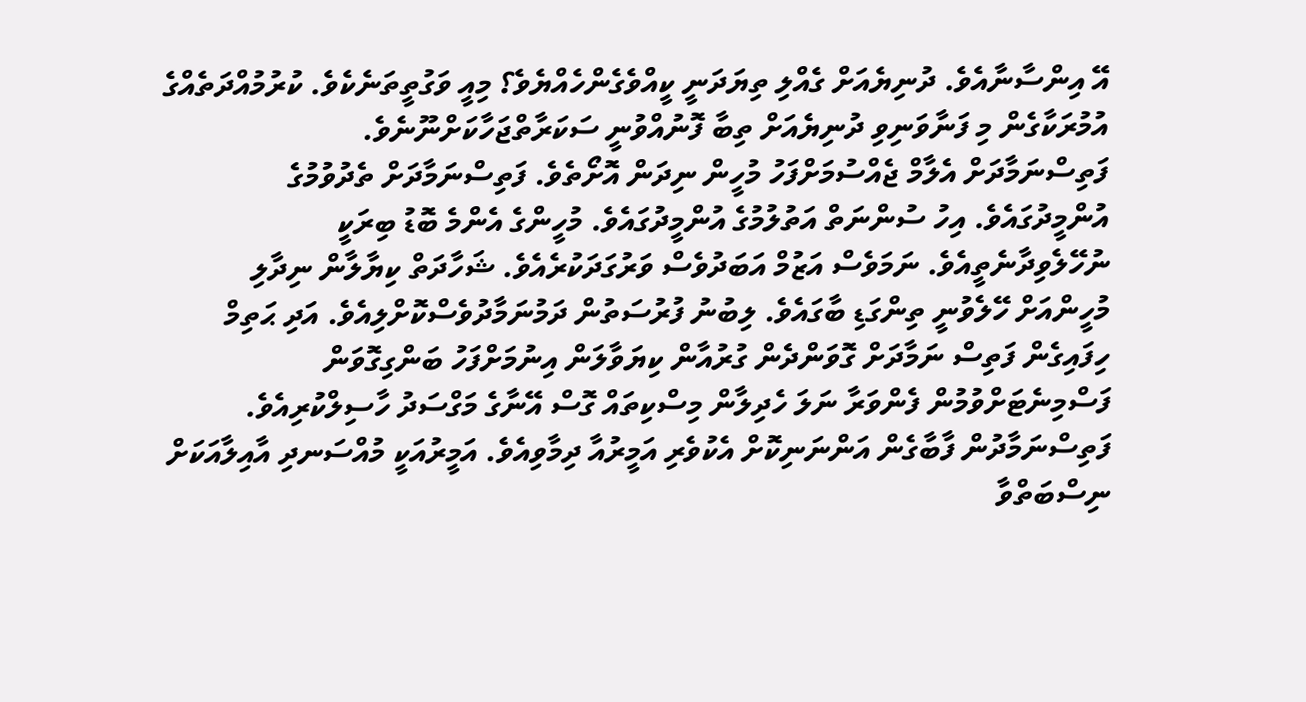އޭ އިންސާނާއެވެ. ދުނިޔެއަށް ގެއްލި ތިޔަދަނީ ކީއްވެގެންހެއްޔެވެ؟ މިއީ ވަގުތީތަނެކެވެ. ކުރުމުއްދަތެއްގެ އުމުރަކާގެން މި ފަނާވަނިވި ދުނިޔެއަށް ތިބާ ފޮނުއްވުނީ ސަކަރާތްޖަހާކަށްނޫނެވެ.
ފަތިސްނަމާދަށް އެލާމް ޖެއްސުމަށްފަހު މުހީން ނިދަން އޮށޯތެވެ. ފަތިސްނަމާދަށް ތެދުވުމުގެ އުންމީދުގައެވެ. އިހު ސުންނަތް އަތުލުމުގެ އުންމީދުގައެވެ. މުހީންގެ އެންމެ ބޮޑު ބިރަކީ ނުހޭލެވިދާނެތީއެވެ. ނަމަވެސް އަޒުމް އަބަދުވެސް ވަރުގަދަކުރެއެވެ. ޝަހާދަތް ކިޔާލާން ނިދާލި މުހީންއަށް ހޭލެވުނީ ތިންގަޑި ބާގައެވެ. ލިބުނު ފުރުސަތުން ދަމުނަމާދުވެސްކޮށްލިއެވެ. އަދި ޙަތިމް ހިފައިގެން ފަތިސް ނަމާދަށް ގޮވަންދެން ގުރުއާން ކިޔަވާލަން އިނުމަށްފަހު ބަންގިގޮވަން ފަސްމިނެޓަށްވުމުން ފެންވަރާ ނަލަ ހެދިލާން މިސްކިތައް ގޮސް އޭނާގެ މަގްސަދު ހާސިލްކުރިއެވެ.
ފަތިސްނަމާދުން ފާބާގެން އަންނަނިކޮށް އެކުވެރި އަމީރުއާ ދިމާވިއެވެ. އަމީރުއަކީ މުއްސަނދި އާއިލާއަކަށް ނިސްބަތްވާ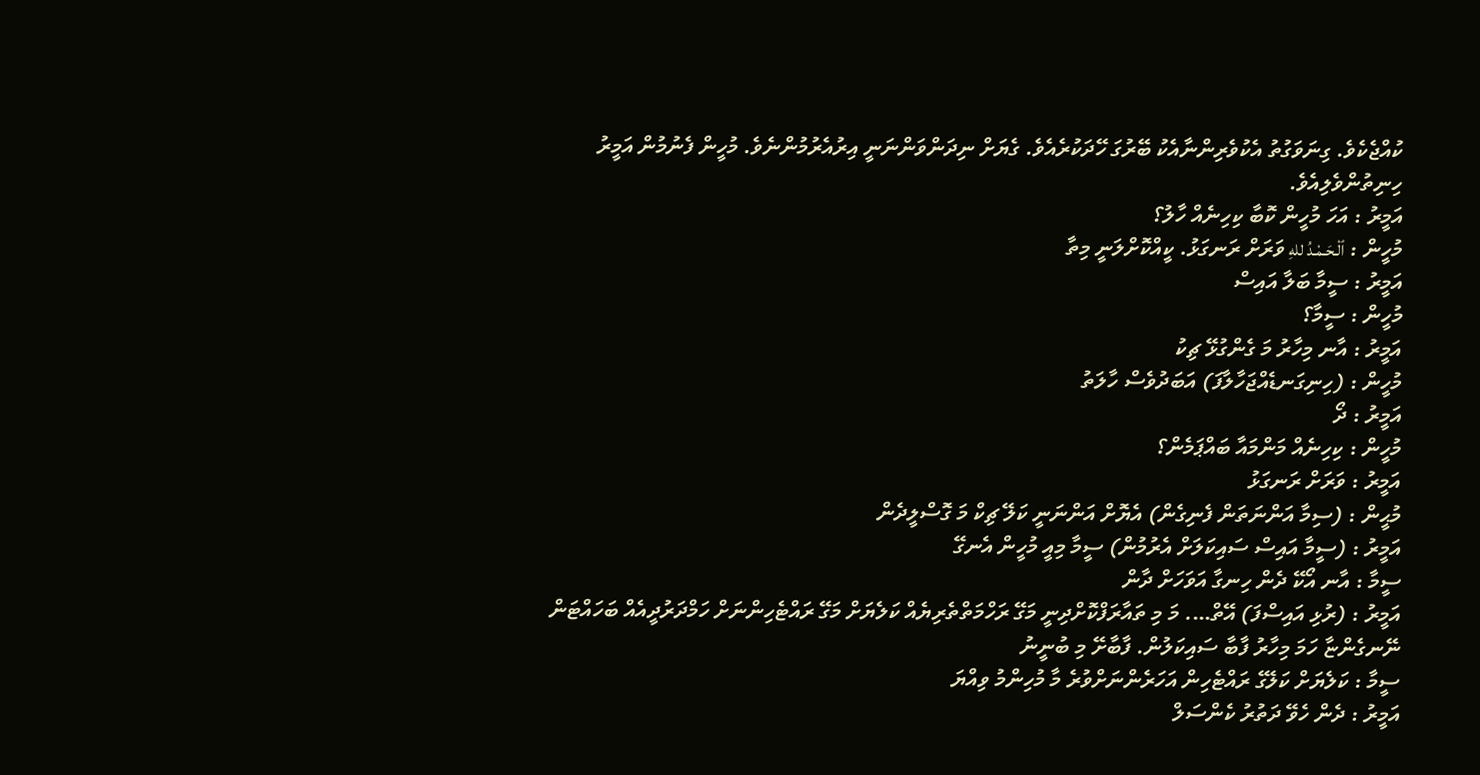ކުއްޖެކެވެ. ގިނަވަގުތު އެކުވެރިންނާއެކު ބޭރުގަ ހޭދަކުރެއެވެ. ގެޔަށް ނިދަންވަންނަނީ އިރުއެރުމުންނެވެ. މުހީން ފެނުމުން އަމީރު ހިނިތުންވެލިއެވެ.
އަމީރު : އަހަ މުހީން ކޮބާ ކިހިނެއް ހާލު؟
މުހީން : ٱلْـحَـمْـدُ للهِ ވަރަށް ރަނގަޅު. ކީއްކޮށްލަނީ މިތާ
އަމީރު : ސީމާ ބަލާ އައިސް
މުހީން : ސީމާ؟
އަމީރު : އާނ މިހާރު މަ ގެންގުޅޭ ޗިކު
މުހީން : (ހިނިގަނޑެއްޖަހާލާފަ) އަބަދުވެސް ހާލަތު
އަމީރު : ދޯ
މުހީން : ކިހިނެއް މަންމައާ ބައްޕަމެން؟
އަމީރު : ވަރަށް ރަނގަޅު
މުޙީން : (ސިމާ އަންނަތަން ފެނިގެން) އެޔޮށް އަންނަނީ ކަލޭ ޗިކް މަ ގޮސްލީދެން
އަމީރު : (ސީމާ އައިސް ސައިކަލަށް އެރުމުން) ސީމާ މިއީ މުހީން އެނގޭ
ސީމާ : އާނ އޯކޭ ދެން ހިނގާ އަވަހަށް ދާން
އަމީރު : (ރުޅި އައިސްފަ) އޭތް…. މަ މި ތައާރަފްކޮށްދިނީ މަގޭ ރަހްމަތްތެރިޔެއް ކަލެޔަށް މަގޭ ރައްޓެހިންނަށް ހަމްދަރުދީއެއް ބަހައްޓަން ނޭނގެންޏާ ހަމަ މިހާރު ފާބާ ސައިކަލުން. ފާބާށޭ މި ބުނީނު
ސީމާ : ކަލެޔަށް ކަލޭގެ ރައްޓެހިން އަހަރެންނަށްވުރެ މާ މުހިންމު ވިއްޔަ
އަމީރު : ދެން ހެވޭ ދަތުރު ކެންސަލް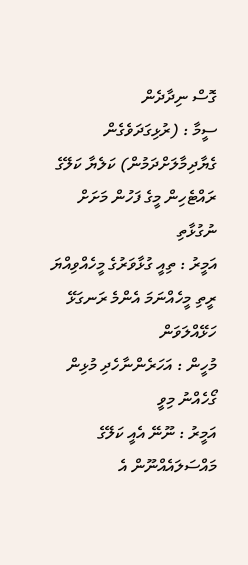ގޮސް ނިދާދެން
ސީމާ : (ރުޅިގަދަވެގެން ގެޔާދިމާލަށްދަމުން) ކަލެޔާ ކަލޭގެ ރައްޓެހިން މީގެ ފަހުން މަށަށް ނުގުޅާތި
އަމީރު : ތިއީ ގުޅާވަރުގެ މީހެއްވިއްޔަ ރީތި މީހެއްނަމަ އެންމެ ރަނގަޅޭ ހަޅޭއްލަވަން
މުހީން : އަހަރެންނާހެދި މުޅިން ގޯހެއްނު މިވީ
އަމީރު : ނޫނޭ އެއީ ކަލޭގެ މައްސަލައެއްނޫން އެ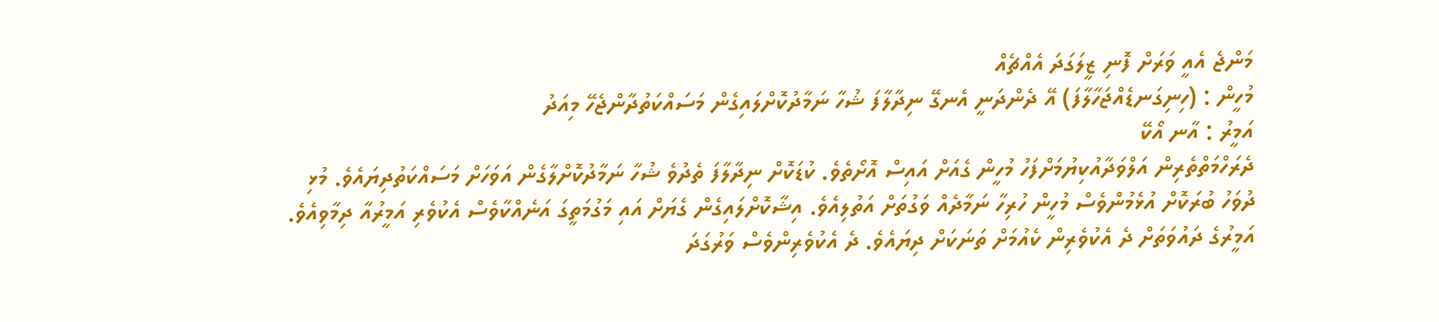މަންޖެ އެއީ ވަރަށް ފޮނި ޒީލަގަދަ އެއްޗެއް
މުހީން : (ހިނިގަނޑެއްޖަހާލާފަ) އޭ ދެންދަނީ އެނގޭ ނިދާލާފަ ޝުހާ ނަމާދުކޮށްލައިގެން މަސައްކަތުދާންޖެހޭ މިއަދު
އަމީރު : އާނ އޯކޭ
ދެރަހްމަތްތެރިން އަލްވަދާއުކިޔުމަށްފަހު މުހީން ގެއަށް އައިސް އޮށޯތެވެ. ކުޑަކޮށް ނިދާލާފަ ތެދުވެ ޝުހާ ނަމާދުކޮށްލާގެން އަވަހަށް މަސައްކަތުދިޔައެވެ. މުޅި ދުވަހު ބުރަކޮށް އުޅެމުންވެސް މުހީން ހުރިހާ ނަމާދެއް ވަގުތަށް އަތުލިއެވެ. އިޝާކޮށްލައިގެން ގެޔަށް އައި މަގުމަތީގަ އަނެއްކާވެސް އެކުވެރި އަމީރުއާ ދިމާވިއެވެ. އަމީރުގެ ދައުވަތަށް ދެ އެކުވެރިން ކެއުމަށް ތަނަކަށް ދިޔައެވެ. ދެ އެކުވެރިންވެސް ވަރުގަދަ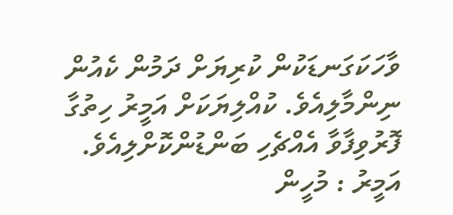ވާހަކަގަނޑަކުން ކުރިޔަށް ދަމުން ކެއުން ނިންމާލިއެވެ. ކުއްލިޔަކަށް އަމީރު ހިތުގާ ފޮރުވިފާވާ އެއްޗެހި ބަންޑުންކޮށްލިއެވެ.
އަމީރު : މުހީން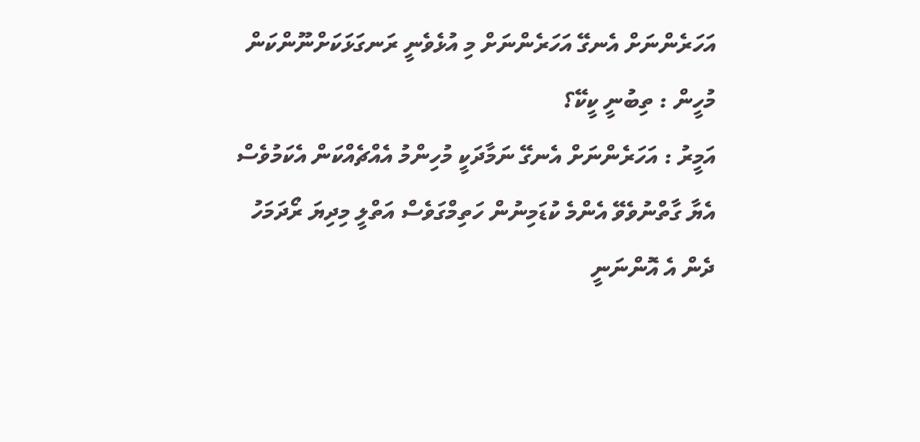އަހަރެންނަށް އެނގޭ އަހަރެންނަށް މި އުޅެވެނީ ރަނގަޅަކަށްނޫންކަން
މުހީން : ތިބުނީ ކީކޭ؟
އަމީރު : އަހަރެންނަށް އެނގޭ ނަމާދަކީ މުހިންމު އެއްޗެއްކަން އެކަމުވެސް އެޔާ ގާތްނުވެވޭ އެންމެ ކުޑަމިނުން ހަތިމްގަވެސް އަތްލީ މިދިޔަ ރޯދަމަހު ދެން އެ އޮންނަނީ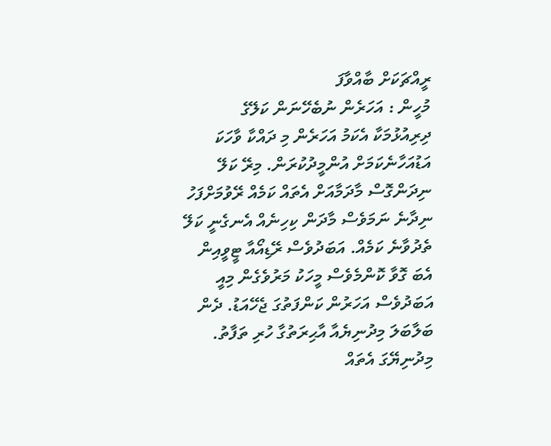ރީއްޗަކަށް ބާއްވާފަ
މުހީން : އަހަރެން ނުބެހޭނަން ކަލޭގެ ދިރިއުޅުމަކާ އެކަމު އަހަރެން މި ދައްކާ ވާހަކަ އަޑުއަހާނެކަމަށް އުންމީދުކުރަން. މިރޭ ކަލޭ ނިދަންގޮސް މާދަމާއަށް އެތައް ކަމެއް ރޭވުމަށްފަހު ނިދާނެ ނަމަވެސް މާދަން ކިހިނެއް އެނގެނީ ކަލޭ ތެދުވާނެ ކަމެއް. އަބަދުވެސް ރޭޑިއޯއާ ޓީވީއިން އެބަ ގޮވާ ކޮންމެވެސް މީހަކު މަރުވެގެން މިއީ އަބަދުވެސް އަހަރުން ކަންފަތުގަ ޖެހޭއަޑު. ދެން ބަލާބަލަ މިދުނިޔެއާ އާޙިރަތުގާ ހުރި ތަފާތު. މިދުނިޔޭގަ އެތައް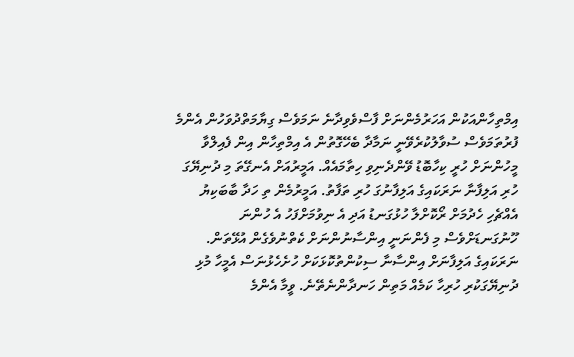އިމްތިހާންއަކުން އަހަރުމެންނަށް ފާސްވެވިދާނެ ނަމަވެސް ގިޔާމަތްދުވަހުން އެންމެ ފުރުތަމަވެސް ސުވާލުކުރެވޭނީ ނަމާދާ ބެހޭގޮތުން އެ އިމްތިހާން އިން ފެއިލްވާ މީހުންނަށް ހުރީ ކިހާބޮޑު ވޭންދެނިވި ހިތާމައެއް. އަމީރުއަށް އެނގޭތަ މި ދުނިޔޭގަ ހުރި އަލިފާނާ ނަރަކައިގެ އަލިފާނުގަ ހުރި ތަފާތު. އަމީރުމެން ތި ހަދާ ބާބަކިޔު އެއްޗެހި ހެދުމަށް ރޯކޮށްލާ ހުޅުގަނޑު އަދި އެ ނިވުމަށްފަހު އެ ހުންނަ ހޫނުގަނޑަށްވެސް މި ފެންނަނީ އިންސާނުންނަށް ކެތްނުވެގެން އުޅޭތަން. ނަރަކައިގެ އަލިފާނަށް އިންސާނާ ސިކުންތުކޮޅަކަށް ހުށެހެޅުނަސް އެމީހާ މުޅި ދުނިޔޭގަކުރި ހުރިހާ ކަމެއް މަތިން ހަނދާންނެތޭނެ. ވީމާ އެންމެ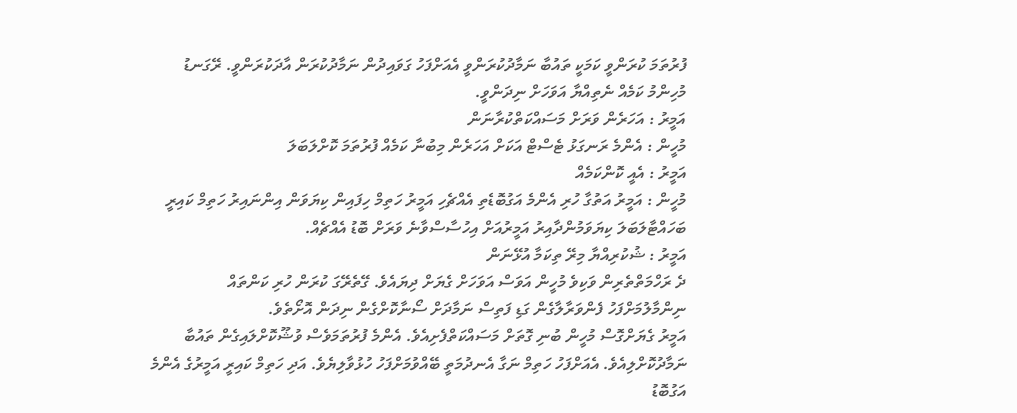ފުރުތަމަ ކުރަންވީ ކަމަކީ ތައުބާ ނަމާދުކުރަންވީ އެއަށްފަހު ގަވައިދުން ނަމާދުކުރަން އާދަކުރަންވީ. ރޭގަނޑު މުހިންމު ކަމެއް ނެތިއްޔާ އަވަހަށް ނިދަންވީ.
އަމީރު : އަހަރެން ވަރަށް މަސައްކަތްކުރާނަން
މުހީން : އެންމެ ރަނގަޅު ޓެސްޓް އަކަށް އަހަރެން މިބުނާ ކަމެއް ފުރުތަމަ ކޮށްލަބަލަ
އަމީރު : އެއީ ކޮންކަމެއް
މުހީން : އަމީރު އަތުގާ ހުރި އެންމެ އަގުބޮޑެތި އެއްޗެހި އަމީރު ހަތިމް ހިފައިން ކިޔަވަން އިންނައިރު ހަތިމް ކައިރީ ބަހައްޓާލަބަލަ ކިޔަވަމުންދާއިރު އަމީރުއަށް އިހުސާސްވާނެ ވަރަށް ބޮޑު އެއްޗެއް.
އަމީރު : ޝުކުރިއްޔާ މިރޭ ތިކަމާ އުޅޭނަން
ދެ ރަހްމަތްތެރިން ވަކިވެ މުހީން އަވަސް އަވަހަށް ގެޔަށް ދިޔައެވެ. ގޭތެރޭގަ ކުރަން ހުރި ކަންތައް ނިންމާލުމަށްފަހު ފެންވަރާލާގެން ގަޑި ފަތިސް ނަމާދަށް ސޯނާކޮށްގެން ނިދަން އޮށޯތެވެ.
އަމީރު ގެޔަށްގޮސް މުހީން ބުނި ގޮތަށް މަސައްކަތްފެށިއެވެ. އެންމެ ފުރުތަމަވެސް ވުޝޫކޮށްލައިގެން ތައުބާ ނަމާދުކޮށްލިއެވެ. އެއަށްފަހު ހަތިމް ނަގާ އެނދުމަތީ ބޭއްވުމަށްފަހު ހުޅުވާލިޔެވެ. އަދި ހަތިމް ކައިރީ އަމީރުގެ އެންމެ އަގުބޮޑު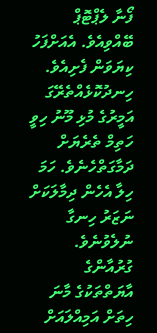ފޯނާ ލެޕްޓޮޕް ބޭއްވިއެވެ. އެއަށްފަހު ކިޔަވަން ފެށިއެވެ. ހިނދުކޮޅެއްތެރޭގަ އަމީރުގެ މުޅި މޫނު ހިވީ ހަތިމް ތެރެޔަށް ދަމާގަތްހެނެވެ. ހަމަ ހިލާ އެހެން ދިމާލަކަށް ނަޒަރު ހިނގާ ނުލެވުނެވެ. ގުރުއާންގެ އާޔަތްތަކުގެ މާނަ ހިތަށް އަމިއްލައަށް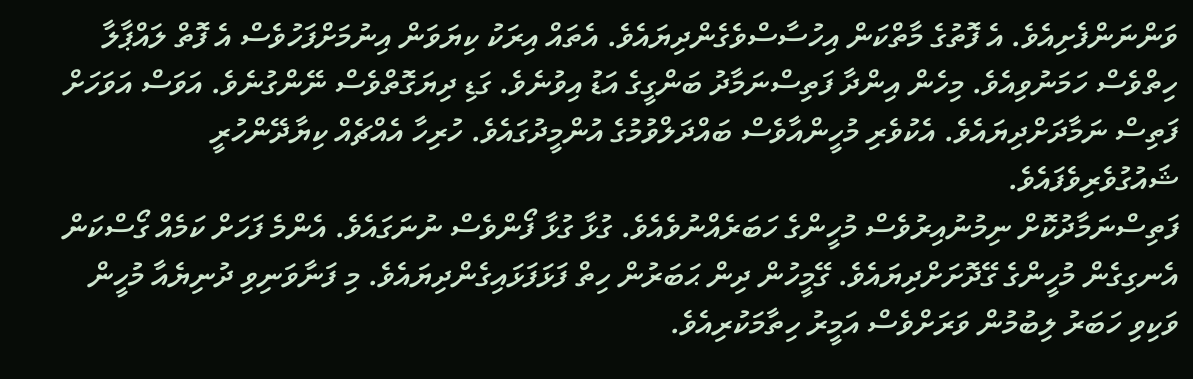ވަންނަންފެށިއެވެ. އެ ފޮތުގެ މާތްކަން އިހުސާސްވެގެންދިޔައެވެ. އެތައް އިރަކު ކިޔަވަން އިނުމަށްފަހުވެސް އެ ފޮތް ލައްޕާލާ ހިތްވެސް ހަމަނުވިއެވެ. މިހެން އިންދާ ފަތިސްނަމާދު ބަންގީގެ އަޑު އިވުނެވެ. ގަޑި ދިޔަގޮތްވެސް ނޭންގުނެވެ. އަވަސް އަވަހަށް ފަތިސް ނަމާދަށްދިޔައެވެ. އެކުވެރި މުހީންއާވެސް ބައްދަލްވުމުގެ އުންމީދުގައެވެ. ހުރިހާ އެއްޗެއް ކިޔާދޭންހުރީ ޝައުގުވެރިވެފައެވެ.
ފަތިސްނަމާދުކޮށް ނިމުނުއިރުވެސް މުހީންގެ ހަބަރެއްނުވެއެވެ. ގުޅާ ގުޅާ ފޯންވެސް ނުނަގައެވެ. އެންމެ ފަހަށް ކަމެއް ގޯސްކަން އެނގިގެން މުހީންގެ ގޭދޮށަށްދިޔައެވެ. ގޭމީހުން ދިން ޙަބަރުން ހިތް ފަޅަފަޅައިގެންދިޔައެވެ. މި ފަނާވަނިވި ދުނިޔެއާ މުހީން ވަކިވި ހަބަރު ލިބުމުން ވަރަށްވެސް އަމީރު ހިތާމަކުރިއެވެ.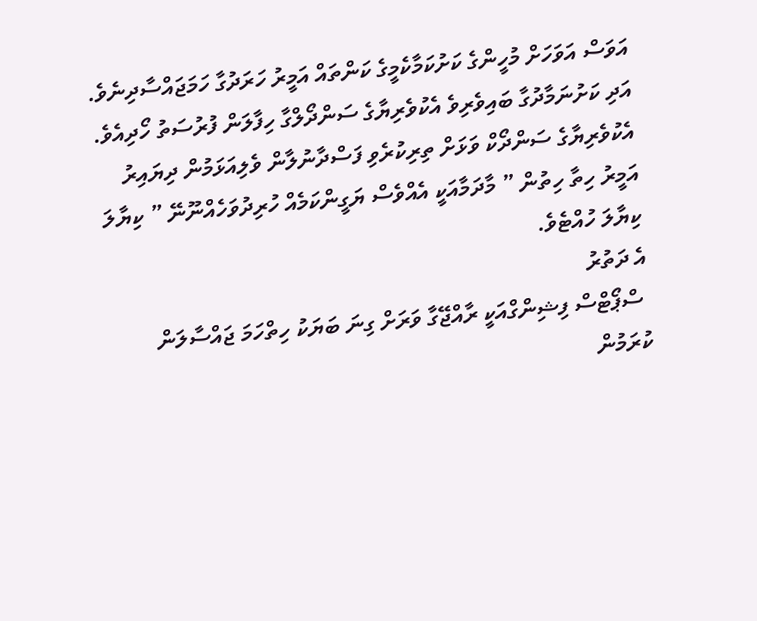އަވަސް އަވަހަށް މުހީންގެ ކަށުކަމާކެމީގެ ކަންތައް އަމީރު ހަރަދުގާ ހަމަޖައްސާދިނެވެ. އަދި ކަށުނަމާދުގާ ބައިވެރިވެ އެކުވެރިޔާގެ ސަންދޯލްގާ ހިފާލަން ފުރުސަތު ހޯދިއެވެ. އެކުވެރިޔާގެ ސަންދޯކް ވަޅަށް ތިރިކުރެވި ފަސްދާނުލާން ވެލިއަޅަމުން ދިޔައިރު އަމީރު ހިތާ ހިތުން ” މާދަމާއަކީ އެއްވެސް ޔަގީންކަމެއް ހުރިދުވަހެއްނޫނޭ ” ކިޔާލަ ކިޔާލަ ހުއްޓެވެ.
އެ ދަތުރު
 ސްޕޯޓްސް ފިޝިންގްއަކީ ރާއްޖޭގާ ވަރަށް ގިނަ ބަޔަކު ހިތްހަމަ ޖައްސާލަން ކުރަމުން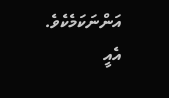އަންނަކަމެކެވެ. އެއީ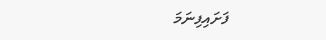ފަށައިފިނަމަ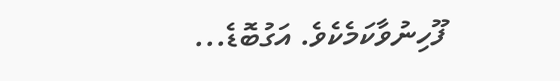ފޫހިނުވާކަމެކެވެ. އަގުބޮޑެ...